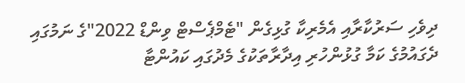ދިވެހި ސަރުކާރާއި އެމެރިކާ ގުޅިގެން "ޓެމްޕެސްޓް ވިންޑް 2022"ގެ ނަމުގައި ދެގައުމުގެ ކަމާ ގުޅުންހުރި އިދާރާތަކުގެ މެދުގައި ކައުންޓާ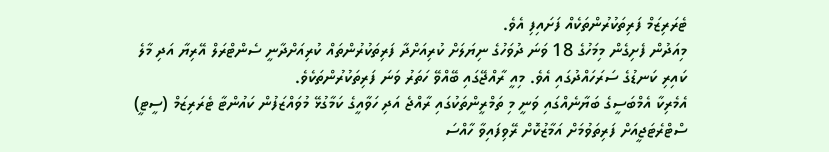ޓެރަރިޒަމް ފަރިތަކުރުންތަކެއް ފަށައިފި އެވެ.
މިއަދުން ފެށިގެން މިމަހުގެ 18 ވަނަ ދުވަހުގެ ނިޔަލަށް ކުރިއަށްދާ ފަރިތަކުރުންތައް ކުރިއަށްދާނީ ސެންޓްރަލް އޭރިޔާ އަދި މާލެ ކައިރި ކަނޑުގެ ސަރަހައްދުގައި އެވެ. މިއީ ރާއްޖޭގައި ބޭއްވޭ ހަތަރު ވަނަ ފަރިތަކުރުންތަކެވެ.
އެމެރިކާ އެމްބަސީގެ ބަޔާނެއްގައި ވަނީ މި ތަމްރީންތަކުގައި ރާއްޖެ އަދި ހަވާއީގެ ކަމާގުޅޭ މުވައްޒަފުން ކައުންޓާ ޓެރަރިޒަމް (ސީޓީ) ސްޓްރެޓަޖީއަށް ފަރިތަވުމަށް އަމާޒުކޮށް ރޭވިފައިވާ ހާއްސަ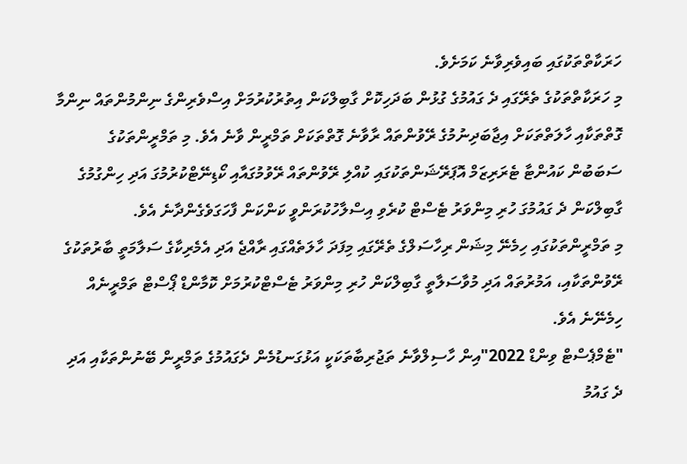ހަރަކާތްތަކުގައި ބައިވެރިވާނެ ކަމަށެވެ.
މި ހަރަކާތްތަކުގެ ތެރޭގައި ދެ ގައުމުގެ ގުޅުން ބަދަހިކޮށް ގާބިލްކަން އިތުރުކުރުމަށް އިސްވެރިންގެ ނިންމުންތައް ނިންމާ ގޮތްތަކާއި ހާލަތްތަކަށް އިޖާބަދިނުމުގެ ރޭވުންތައް ރާވާނެ ގޮތްތަކަށް ތަމްރީން ވާނެ އެވެ. މި ތަމްރީންތަކުގެ ސަބަބުން ކައުންޓާ ޓެރަރިޒަމް އޮޕަރޭޝަންތަކުގައި ކުއްލި ރޭވުންތައް ރޭވުމުގައާއި ކޯޑިނޭޓްކުރުމުގަ އަދި ހިންގުމުގެ ގާބިލްކަން ދެ ގައުމުގަ ހުރި މިންވަރު ޓެސްޓް ކުރެވި އިސްލާހުކުރަންވީ ކަންކަން ފާހަގަވެގެންދާނެ އެވެ.
މި ތަމްރީންތަކުގައި ހިމެނޭ މިޝަން ރިހާސަލްގެ ތެރޭގައި މިފަދަ ހާލަތެއްގައި ރާއްޖެ އަދި އެމެރިކާގެ ސަލާމަތީ ބާރުތަކުގެ ރޭވުންތަކާއި، އަމުރުތައް އަދި މުވާސަލާތީ ގާބިލްކަން ހުރި މިންވަރު ޓެސްޓްކުރުމަށް ކޮމާންޑް ޕޯސްޓް ތަމްރީނެއް ހިމެނޭނެ އެވެ.
"ޓެމްޕެސްޓް ވިންޑް 2022"އިން ހާސިލްވާނެ ތަޖުރިބާތަކަކީ އަޅުގަނޑުމެން ދެގައުމުގެ ތަމްރީން ބޭނުންތަކާއި އަދި ދެ ގައުމު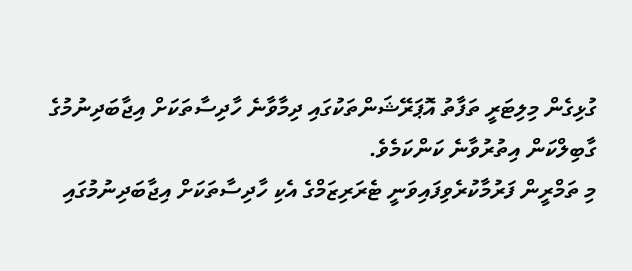ގުޅިގެން މިލިޓަރީ ތަފާތު އޮޕަރޭޝަންތަކުގައި ދިމާވާނެ ހާދިސާތަކަށް އިޖާބަދިނުމުގެ ގާބިލްކަން އިތުރުވާނެ ކަންކަމެވެ.
މި ތަމްރީން ފަރުމާކުރެވިފައިވަނީ ޓެރަރިޒަމްގެ އެކި ހާދިސާތަކަށް އިޖާބަދިނުމުގައި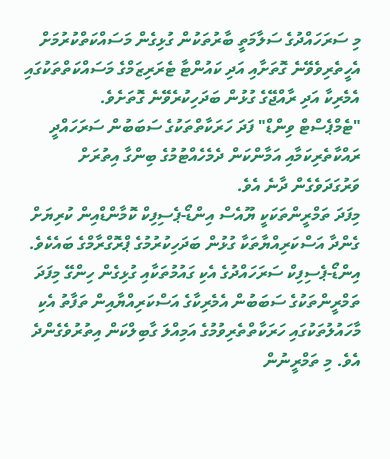މި ސަރަހައްދުގެ ސަލާމަތީ ބާރުތަކުން ގުޅިގެން މަސައްކަތްކުރުމަށް އެހީތެރިވެވޭނެ ގޮތަށާއި އަދި ކައުންޓާ ޓެރަރިޒަމްގެ މަސައްކަތްތަކުގައި އެމެރިކާ އަދި ރާއްޖޭގެ ގުޅުން ބަދަހިކުރެވޭނެ ގޮތަށެވެ.
"ޓެމްޕެސްޓް ވިންޑް" ފަދަ ހަރަކާތްތަކުގެ ސަބަބުން ސަރަހައްދީ ރައްކާތެރިކަމާއި އަމާންކަން ދެމެހެއްޓުމުގެ ބިންގާ އިތުރަށް ވަރުގަދަވެގެން ދާނެ އެވެ.
މިފަދަ ތަމްރީންތަކަކީ ޔޫއެސް އިންޑޯ-ޕެސިފިކް ކޮމާންޑްއިން ކުރިޔަށް ގެންދާ އަސްކަރިއްޔާތަކާ ގުޅުން ބަދަހިކުރުމުގެ ޕްރޮގްރާމްގެ ބައެކެވެ.
އިންޑޯ-ޕެސިފިކް ސަރަހައްދުގެ އެކި ގައުމުތަކާއި ގުޅިގެން ހިންގޭ މިފަދަ ތަމްރީންތަކުގެ ސަބަބުން އެމެރިކާގެ އަސްކަރިއްޔާއިން ތަފާތު އެކި މާހައުލުތަކުގައި ހަރަކާތްތެރިވުމުގެ އަމިއްލަ ގާބިލްކަން އިތުރުވެގެންދެ އެވެ. މި ތަމްރީނުން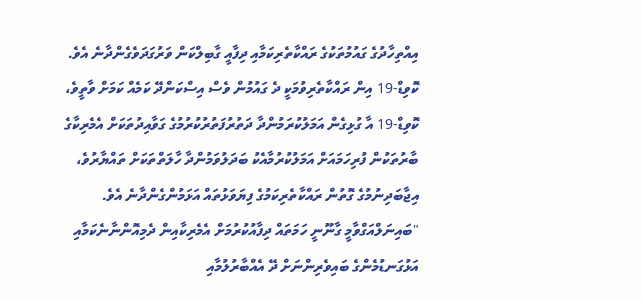އިއްތިހާދުގެ ގައުމުތަކުގެ ރައްކާތެރިކަމާއި ދިފާއީ ގާބިލްކަން ވަރުގަދަވެގެންދާނެ އެވެ.
ކޮވިޑް-19 އިން ރައްކާތެރިވުމަކީ ދެ ގައުމުން ވެސް އިސްކަންދޭ ކަމެއް ކަމަށް ވާތީވެ، ކޮވިޑް-19 އާ ގުޅިގެން އަމަލުކުރަމުންދާ ދަތުރުފަތުރުކުރުމުގެ ގަވާއިދުތަކަށް އެމެރިކާގެ ބާރުތަކުން ފުރިހަމައަށް އަމަލުކުރުމާއެކު ބަދަލުވަމުންދާ ހާލަތްތަކަށް ތައްޔާރުވެ، އިޖާބަދިނުމުގެ ގޮތުން ރައްކާތެރިކަމުގެ ފިޔަވަޅުތައް އަޅަމުންގެންދާނެ އެވެ.
"ބައިނަލްއަގްވާމީ ގާނޫނީ ހަމަތައް ދިފާއުކުރުމަށް އެމެރިކާއިން ދެމިއޮންނާނެކަމާއި އަޅުގަނޑުމެންގެ ބައިވެރިންނަށް ދޭ އެއްބާރުލުމާއި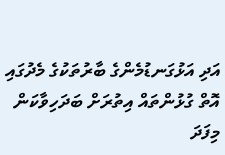އަދި އަޅުގަނޑުމެންގެ ބާރުތަކުގެ މެދުގައި އޮތް ގުޅުންތައް އިތުރަށް ބަދަހިވާކަން މިފަދަ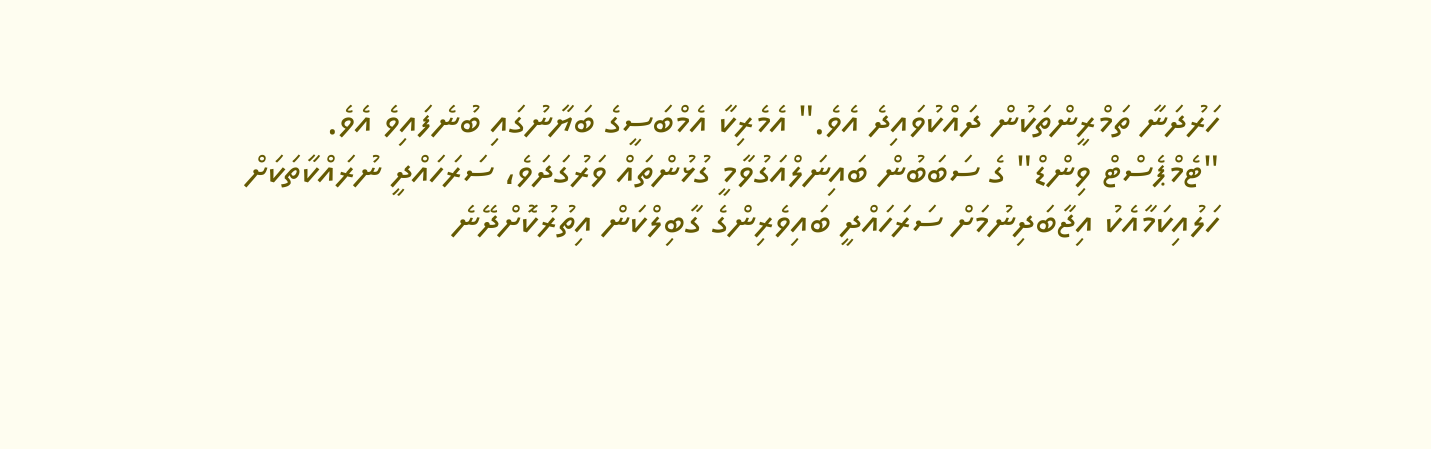ހަރުދަނާ ތަމްރީންތަކުން ދައްކުވައިދެ އެވެ." އެމެރިކާ އެމްބަސީގެ ބަޔާނުގައި ބުނެފައިވެ އެވެ.
"ޓެމްޕެސްޓް ވިންޑް" ގެ ސަބަބުން ބައިނަލްއަގުވާމީ ގުޅުންތައް ވަރުގަދަވެ، ސަރަހައްދީ ނުރައްކާތަކަށް ހަލުއިކަމާއެކު އިޖާބަދިނުމަށް ސަރަހައްދީ ބައިވެރިންގެ ގާބިލްކަން އިތުރުކޮށްދޭނެ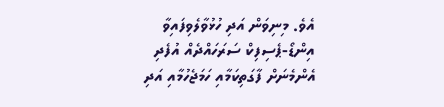އެވެ. މިނިވަން އަދި ހުޅުވާލެވިފައިވާ އިންޑޯ-ޕެސިފިކް ސަރަހައްދެއް އުފެދި އެންމެނަށް ފާގަތިކަމާއި ހަމަޖެހުމާއި އަދި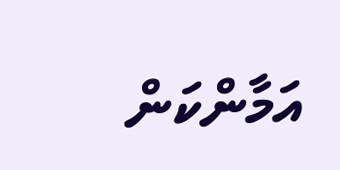އަމާންކަން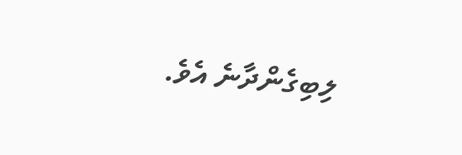ލިބިގެންދާނެ އެވެ.